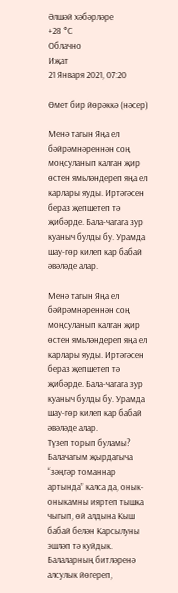Әлшәй хәбәрләре
+28 °С
Облачно
Иҗат
21 Января 2021, 07:20

Өмет бир йөрәккә (нәсер)

Менә тагын Яңа ел бәйрәмнәреннән соң моңсуланып калган җир өстен ямьләндереп яңа ел карлары яуды. Иртәгәсен бераз җепшетеп тә җибәрде. Бала-чагага зур куаныч булды бу. Урамда шау-гөр килеп кар бабай әвәләде алар.

Менә тагын Яңа ел бәйрәмнәреннән соң моңсуланып калган җир өстен ямьләндереп яңа ел карлары яуды. Иртәгәсен бераз җепшетеп тә җибәрде. Бала-чагага зур куаныч булды бу. Урамда шау-гөр килеп кар бабай әвәләде алар.
Түзеп торып буламы? Балачагым җырдагыча “зәңгәр томаннар артында” калса да, онык-оныкамны ияртеп тышка чыгып, өй алдына Кыш бабай белән Карсылуны эшләп тә куйдык. Балаларның битләренә алсулык йөгереп,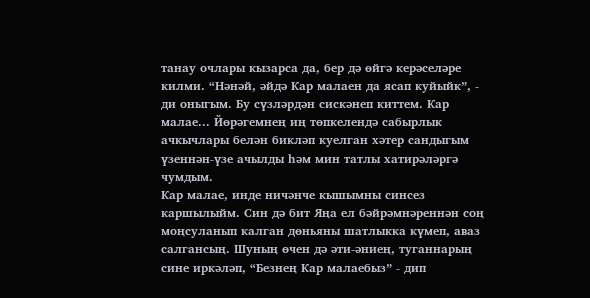танау очлары кызарса да, бер дә өйгә керәселәре килми. “Нәнәй, әйдә Кар малаен да ясап куйыйк”, - ди оныгым. Бу сүзләрдән сискәнеп киттем. Кар малае... Йөрәгемнең иң төпкелендә сабырлык ачкычлары белән бикләп куелган хәтер сандыгым үзеннән-үзе ачылды һәм мин татлы хатирәләргә чумдым.
Кар малае, инде ничәнче кышымны синсез каршылыйм. Син дә бит Яңа ел бәйрәмнәреннән соң моңсуланып калган дөньяны шатлыкка күмеп, аваз салгансың. Шуның өчен дә әти-әниең, туганнарың сине иркәләп, “Безнең Кар малаебыз” - дип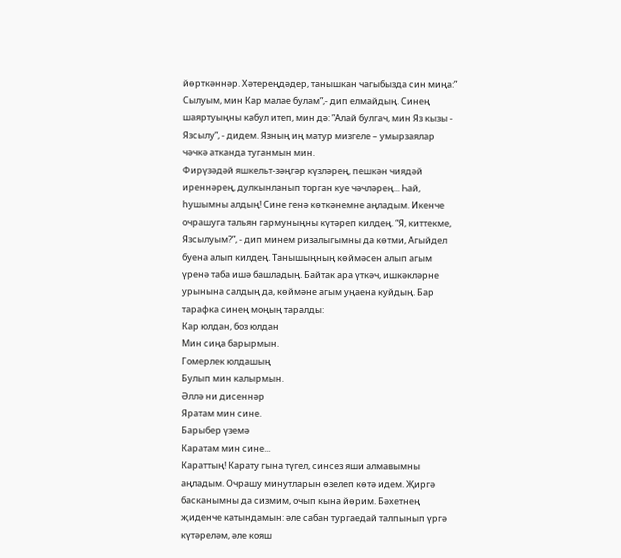йөрткәннәр. Хәтереңдәдер, танышкан чагыбызда син миңа:” Сылуым, мин Кар малае булам”,- дип елмайдың. Синең шаяртуыңны кабул итеп, мин дә: ”Алай булгач, мин Яз кызы - Язсылу”, - дидем. Язның иң матур мизгеле – умырзаялар чәчкә атканда туганмын мин.
Фирүзәдәй яшкельт-зәңгәр күзләрең, пешкән чиядәй иреннәрең, дулкынланып торган куе чәчләрең... Һай, һушымны алдың! Сине генә көткәнемне аңладым. Икенче очрашуга тальян гармуныңны күтәреп килдең. “Я, киттекме, Язсылуым?”, - дип минем ризалыгымны да көтми, Агыйдел буена алып килдең. Танышыңның көймәсен алып агым үренә таба ишә башладың. Байтак ара үткәч, ишкәкләрне урынына салдың да, көймәне агым уңаена куйдың. Бар тарафка синең моңың таралды:
Кар юлдан, боз юлдан
Мин сиңа барырмын.
Гомерлек юлдашың
Булып мин калырмын.
Әллә ни дисеннәр
Яратам мин сине.
Барыбер үземә
Каратам мин сине...
Караттың! Карату гына түгел, синсез яши алмавымны аңладым. Очрашу минутларын өзелеп көтә идем. Җиргә басканымны да сизмим, очып кына йөрим. Бәхетнең җиденче катындамын: әле сабан тургаедай талпынып үргә күтәреләм, әле кояш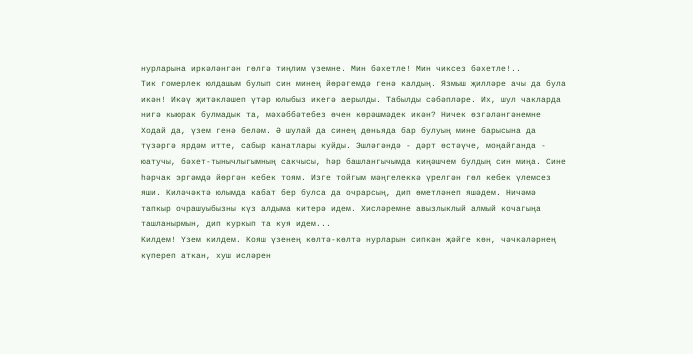нурларына иркәләнгән гөлгә тиңлим үземне. Мин бәхетле! Мин чиксез бәхетле!..
Тик гомерлек юлдашым булып син минең йөрәгемдә генә калдың. Язмыш җилләре ачы да була икән! Икәү җитәкләшеп үтәр юлыбыз икегә аерылды. Табылды сәбәпләре. Их, шул чакларда нигә кыюрак булмадык та, мәхәббәтебез өчен көрәшмәдек икән? Ничек өзгәләнгәнемне Ходай да, үзем генә беләм. Ә шулай да синең дөньяда бар булуың мине барысына да түзәргә ярдәм итте, сабыр канатлары куйды. Эшләгәндә - дәрт өстәүче, моңайганда - юатучы, бәхет-тынычлыгымның сакчысы, һәр башлангычымда киңәшчем булдың син миңа. Сине һәрчак эргәмдә йөргән кебек тоям. Изге тойгым мәңгелеккә үрелгән гөл кебек үлемсез яши. Киләчәктә юлымда кабат бер булса да очрарсың, дип өметләнеп яшәдем. Ничәмә тапкыр очрашуыбызны күз алдыма китерә идем. Хисләремне авызлыклый алмый кочагыңа ташланырмын, дип куркып та куя идем...
Килдем! Үзем килдем. Кояш үзенең көлтә-көлтә нурларын сипкән җәйге көн, чәчкәләрнең күпереп аткан, хуш исләрен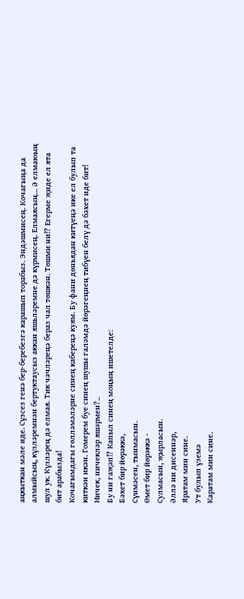аңкыткан мәле иде. Сүзсез генә бер-беребезгә карашып торабыз. Эндәшмисең. Кочагыңа да алмыйсың, күзләремнән бертуктаусыз аккан яшьләремне дә күрмисең. Елмаясың... Ә елмаюың шул ук. Күзләрең дә елмая. Тик чәчләреңә бераз чал төшкән. Төшми ни!? Егерме җиде ел ята бит арабызда!
Кочагымдагы гөлләмәләрне синең кабереңә куям. Бу фани дөньядан китүеңә ике ел булып та киткән икән. Гомерем буе синең шушы галәмдә йөрәгеңнең тибүен белү дә бәхет иде бит! Ничек, ничекләр яшәрмен?..
Бу ни гаҗәп!? Капыл синең моңың ишетелде:
Бәхет бир йөрәккә,
Сүнмәсен, тынмасын.
Өмет бир йөрәккә -
Сулмасын, җырласын.
Әллә ни дисеннәр,
Яратам мин сине.
Ут булып үземә
Каратам мин сине.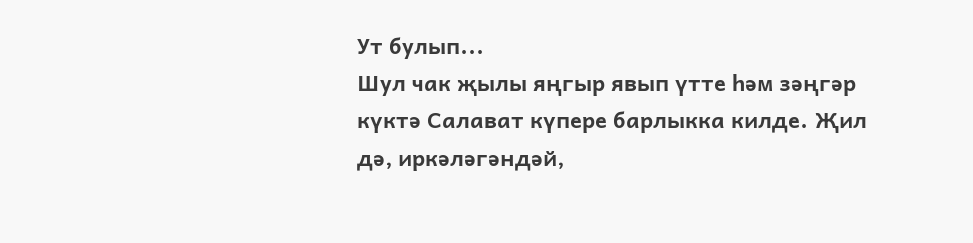Ут булып...
Шул чак җылы яңгыр явып үтте һәм зәңгәр күктә Салават күпере барлыкка килде. Җил дә, иркәләгәндәй,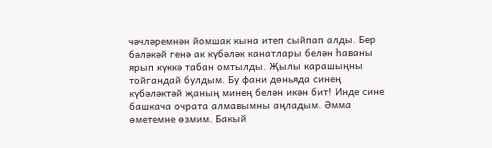чәчләремнән йомшак кына итеп сыйпап алды. Бер бәләкәй генә ак күбәләк канатлары белән һаваны ярып күккә табан омтылды. Җылы карашыңны тойгандай булдым. Бу фани дөньяда синең күбәләктәй җаның минең белән икән бит! Инде сине башкача очрата алмавымны аңладым. Әмма өметемне өзмим. Бакый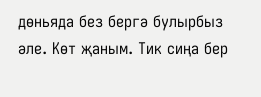дөньяда без бергә булырбыз әле. Көт җаным. Тик сиңа бер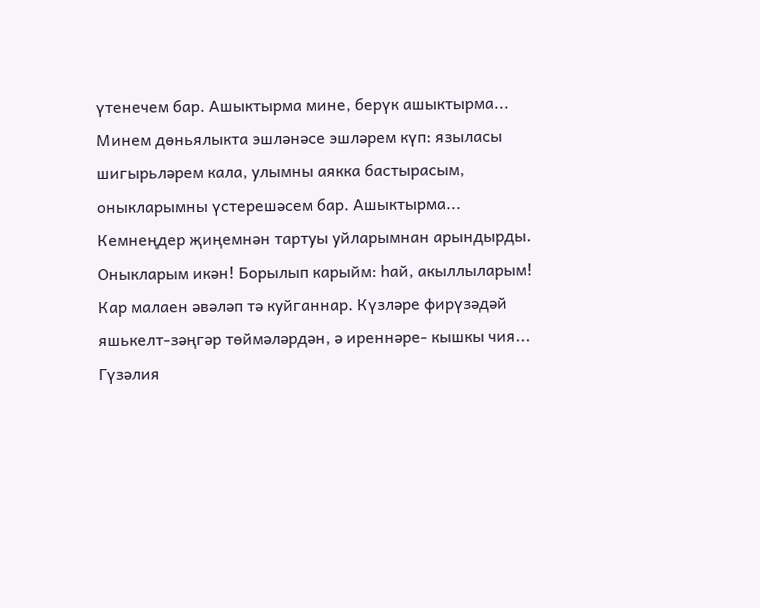үтенечем бар. Ашыктырма мине, берүк ашыктырма... Минем дөньялыкта эшләнәсе эшләрем күп: языласы шигырьләрем кала, улымны аякка бастырасым, оныкларымны үстерешәсем бар. Ашыктырма...
Кемнеңдер җиңемнән тартуы уйларымнан арындырды. Оныкларым икән! Борылып карыйм: һай, акыллыларым! Кар малаен әвәләп тә куйганнар. Күзләре фирүзәдәй яшькелт-зәңгәр төймәләрдән, ә иреннәре- кышкы чия...
Гүзәлия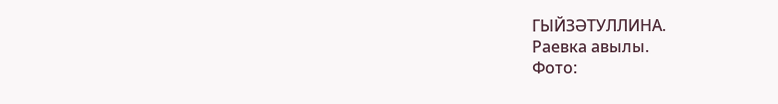ГЫЙЗӘТУЛЛИНА.
Раевка авылы.
Фото: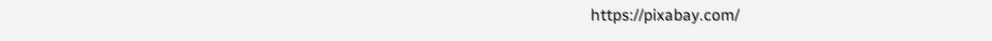https://pixabay.com/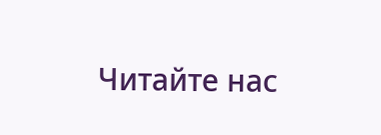Читайте нас